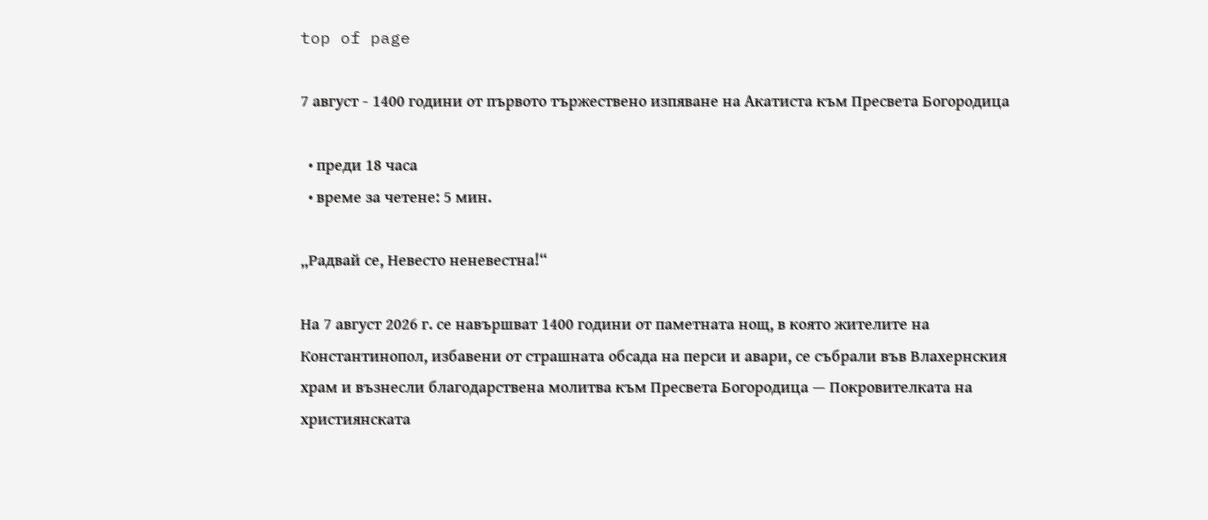top of page

7 август - 1400 години от първото тържествено изпяване на Акатиста към Пресвета Богородица

  • преди 18 часа
  • време за четене: 5 мин.

„Радвай се, Невесто неневестна!“

На 7 август 2026 г. се навършват 1400 години от паметната нощ, в която жителите на Константинопол, избавени от страшната обсада на перси и авари, се събрали във Влахернския храм и възнесли благодарствена молитва към Пресвета Богородица — Покровителката на християнската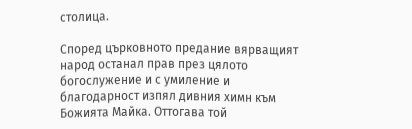столица.

Според църковното предание вярващият народ останал прав през цялото богослужение и с умиление и благодарност изпял дивния химн към Божията Майка. Оттогава той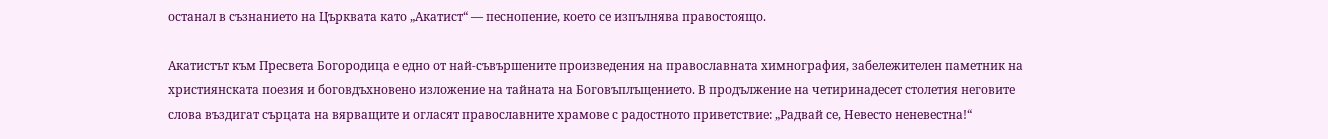останал в съзнанието на Църквата като „Акатист“ — песнопение, което се изпълнява правостоящо.

Акатистът към Пресвета Богородица е едно от най-съвършените произведения на православната химнография, забележителен паметник на християнската поезия и боговдъхновено изложение на тайната на Боговъплъщението. В продължение на четиринадесет столетия неговите слова въздигат сърцата на вярващите и огласят православните храмове с радостното приветствие: „Радвай се, Невесто неневестна!“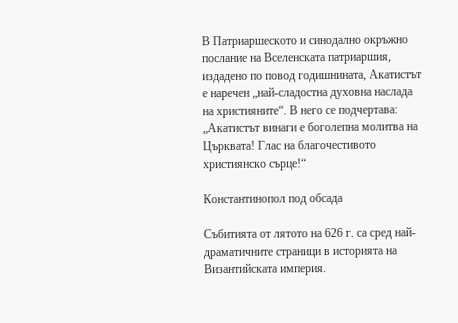В Патриаршеското и синодално окръжно послание на Вселенската патриаршия, издадено по повод годишнината, Акатистът е наречен „най-сладостна духовна наслада на християните“. В него се подчертава: „Акатистът винаги е боголепна молитва на Църквата! Глас на благочестивото християнско сърце!“

Константинопол под обсада

Събитията от лятото на 626 г. са сред най-драматичните страници в историята на Византийската империя.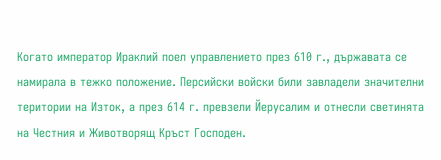Когато император Ираклий поел управлението през 610 г., държавата се намирала в тежко положение. Персийски войски били завладели значителни територии на Изток, а през 614 г. превзели Йерусалим и отнесли светинята на Честния и Животворящ Кръст Господен.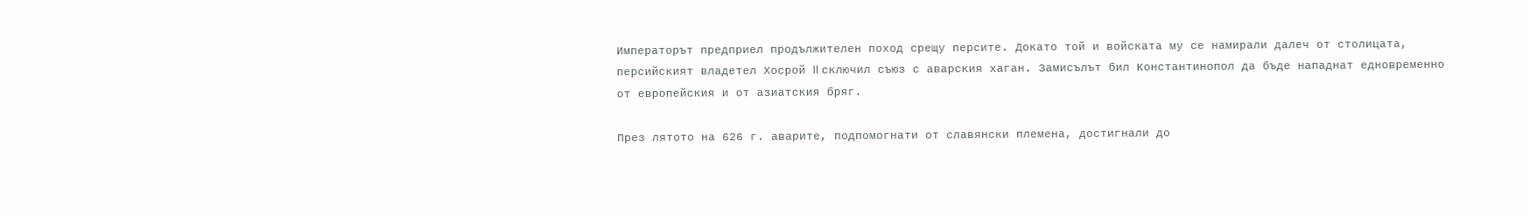Императорът предприел продължителен поход срещу персите. Докато той и войската му се намирали далеч от столицата, персийският владетел Хосрой II сключил съюз с аварския хаган. Замисълът бил Константинопол да бъде нападнат едновременно от европейския и от азиатския бряг.

През лятото на 626 г. аварите, подпомогнати от славянски племена, достигнали до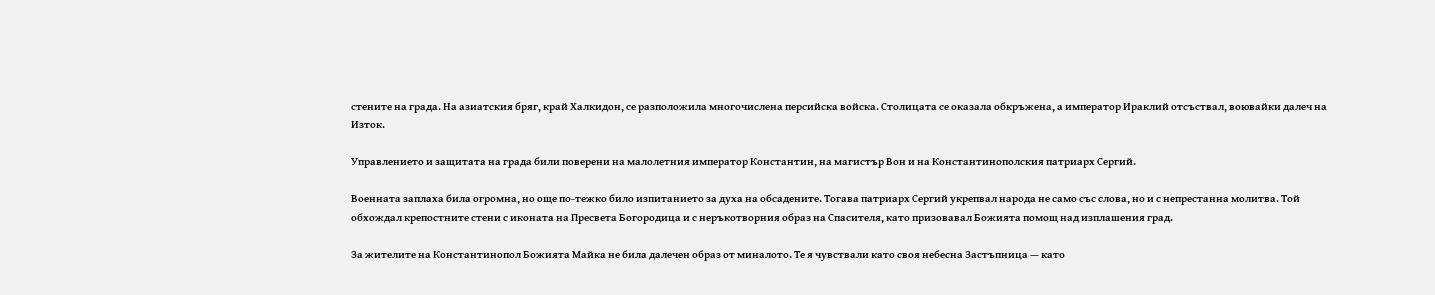стените на града. На азиатския бряг, край Халкидон, се разположила многочислена персийска войска. Столицата се оказала обкръжена, а император Ираклий отсъствал, воювайки далеч на Изток.

Управлението и защитата на града били поверени на малолетния император Константин, на магистър Вон и на Константинополския патриарх Сергий.

Военната заплаха била огромна, но още по-тежко било изпитанието за духа на обсадените. Тогава патриарх Сергий укрепвал народа не само със слова, но и с непрестанна молитва. Той обхождал крепостните стени с иконата на Пресвета Богородица и с неръкотворния образ на Спасителя, като призовавал Божията помощ над изплашения град.

За жителите на Константинопол Божията Майка не била далечен образ от миналото. Те я чувствали като своя небесна Застъпница — като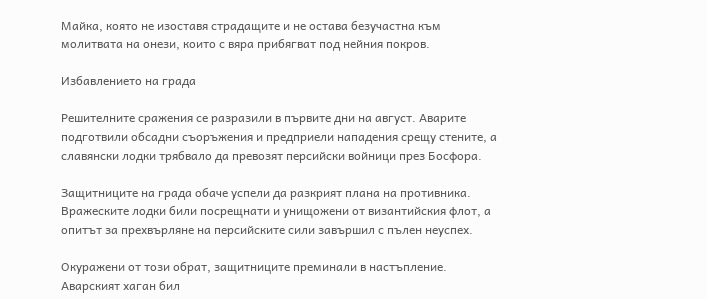Майка, която не изоставя страдащите и не остава безучастна към молитвата на онези, които с вяра прибягват под нейния покров.

Избавлението на града

Решителните сражения се разразили в първите дни на август. Аварите подготвили обсадни съоръжения и предприели нападения срещу стените, а славянски лодки трябвало да превозят персийски войници през Босфора.

Защитниците на града обаче успели да разкрият плана на противника. Вражеските лодки били посрещнати и унищожени от византийския флот, а опитът за прехвърляне на персийските сили завършил с пълен неуспех.

Окуражени от този обрат, защитниците преминали в настъпление. Аварският хаган бил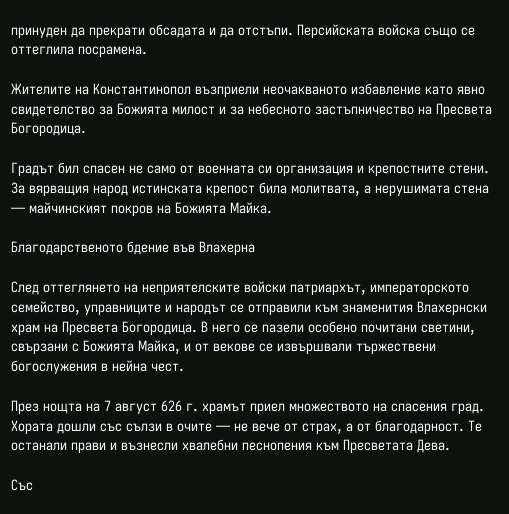принуден да прекрати обсадата и да отстъпи. Персийската войска също се оттеглила посрамена.

Жителите на Константинопол възприели неочакваното избавление като явно свидетелство за Божията милост и за небесното застъпничество на Пресвета Богородица.

Градът бил спасен не само от военната си организация и крепостните стени. За вярващия народ истинската крепост била молитвата, а нерушимата стена — майчинският покров на Божията Майка.

Благодарственото бдение във Влахерна

След оттеглянето на неприятелските войски патриархът, императорското семейство, управниците и народът се отправили към знаменития Влахернски храм на Пресвета Богородица. В него се пазели особено почитани светини, свързани с Божията Майка, и от векове се извършвали тържествени богослужения в нейна чест.

През нощта на 7 август 626 г. храмът приел множеството на спасения град. Хората дошли със сълзи в очите — не вече от страх, а от благодарност. Те останали прави и възнесли хвалебни песнопения към Пресветата Дева.

Със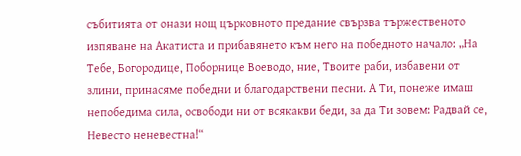събитията от онази нощ църковното предание свързва тържественото изпяване на Акатиста и прибавянето към него на победното начало: „На Тебе, Богородице, Поборнице Воеводо, ние, Твоите раби, избавени от злини, принасяме победни и благодарствени песни. А Ти, понеже имаш непобедима сила, освободи ни от всякакви беди, за да Ти зовем: Радвай се, Невесто неневестна!“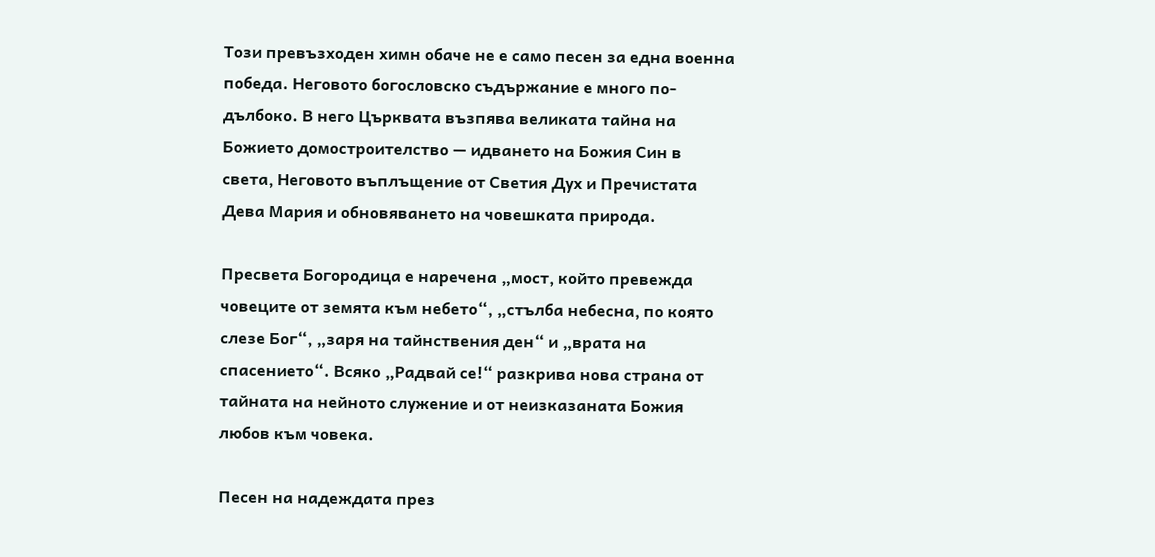Този превъзходен химн обаче не е само песен за една военна победа. Неговото богословско съдържание е много по-дълбоко. В него Църквата възпява великата тайна на Божието домостроителство — идването на Божия Син в света, Неговото въплъщение от Светия Дух и Пречистата Дева Мария и обновяването на човешката природа.

Пресвета Богородица е наречена „мост, който превежда човеците от земята към небето“, „стълба небесна, по която слезе Бог“, „заря на тайнствения ден“ и „врата на спасението“. Всяко „Радвай се!“ разкрива нова страна от тайната на нейното служение и от неизказаната Божия любов към човека.

Песен на надеждата през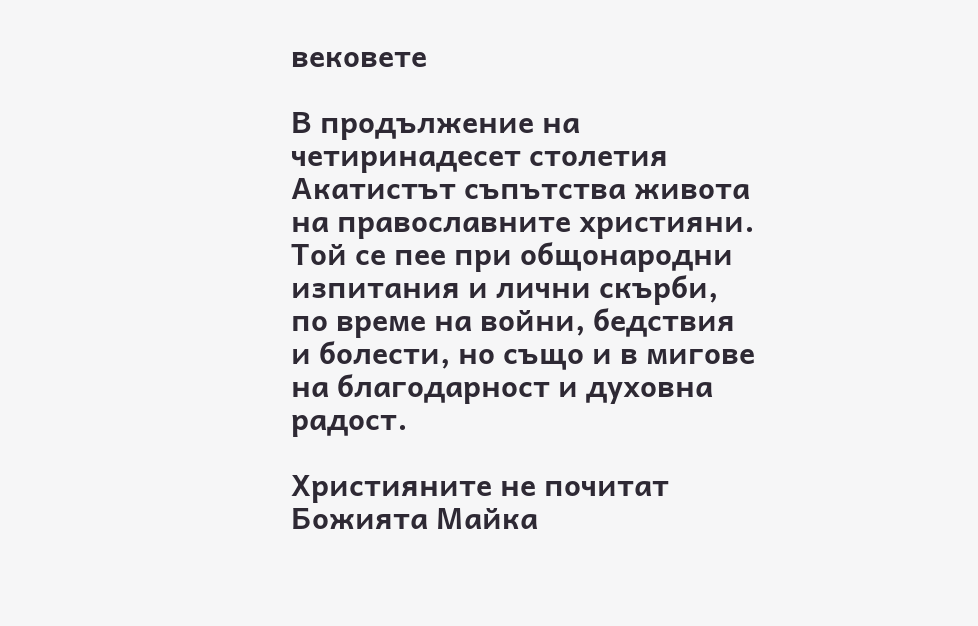вековете

В продължение на четиринадесет столетия Акатистът съпътства живота на православните християни. Той се пее при общонародни изпитания и лични скърби, по време на войни, бедствия и болести, но също и в мигове на благодарност и духовна радост.

Християните не почитат Божията Майка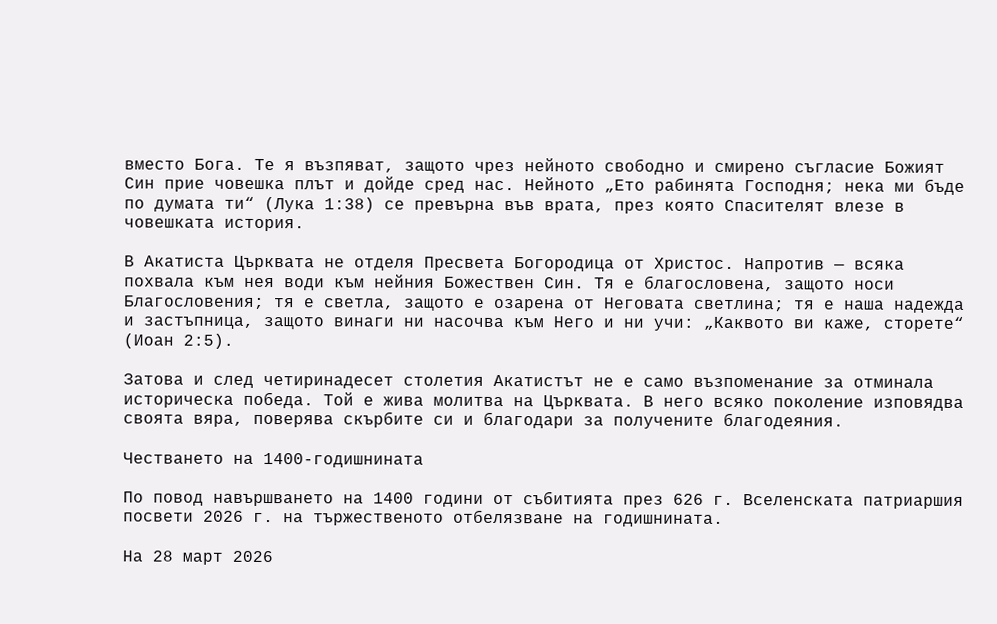вместо Бога. Те я възпяват, защото чрез нейното свободно и смирено съгласие Божият Син прие човешка плът и дойде сред нас. Нейното „Ето рабинята Господня; нека ми бъде по думата ти“ (Лука 1:38) се превърна във врата, през която Спасителят влезе в човешката история.

В Акатиста Църквата не отделя Пресвета Богородица от Христос. Напротив — всяка похвала към нея води към нейния Божествен Син. Тя е благословена, защото носи Благословения; тя е светла, защото е озарена от Неговата светлина; тя е наша надежда и застъпница, защото винаги ни насочва към Него и ни учи: „Каквото ви каже, сторете“ (Иоан 2:5).

Затова и след четиринадесет столетия Акатистът не е само възпоменание за отминала историческа победа. Той е жива молитва на Църквата. В него всяко поколение изповядва своята вяра, поверява скърбите си и благодари за получените благодеяния.

Честването на 1400-годишнината

По повод навършването на 1400 години от събитията през 626 г. Вселенската патриаршия посвети 2026 г. на тържественото отбелязване на годишнината.

На 28 март 2026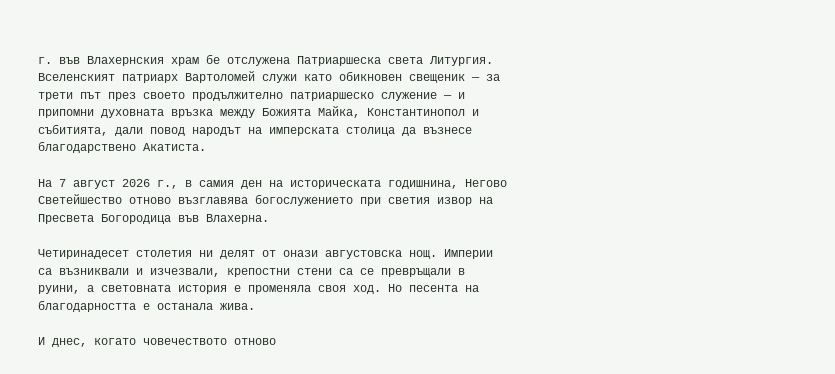г. във Влахернския храм бе отслужена Патриаршеска света Литургия. Вселенският патриарх Вартоломей служи като обикновен свещеник — за трети път през своето продължително патриаршеско служение — и припомни духовната връзка между Божията Майка, Константинопол и събитията, дали повод народът на имперската столица да възнесе благодарствено Акатиста.

На 7 август 2026 г., в самия ден на историческата годишнина, Негово Светейшество отново възглавява богослужението при светия извор на Пресвета Богородица във Влахерна.

Четиринадесет столетия ни делят от онази августовска нощ. Империи са възниквали и изчезвали, крепостни стени са се превръщали в руини, а световната история е променяла своя ход. Но песента на благодарността е останала жива.

И днес, когато човечеството отново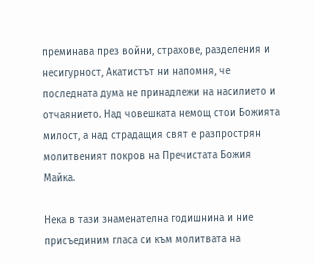преминава през войни, страхове, разделения и несигурност, Акатистът ни напомня, че последната дума не принадлежи на насилието и отчаянието. Над човешката немощ стои Божията милост, а над страдащия свят е разпрострян молитвеният покров на Пречистата Божия Майка.

Нека в тази знаменателна годишнина и ние присъединим гласа си към молитвата на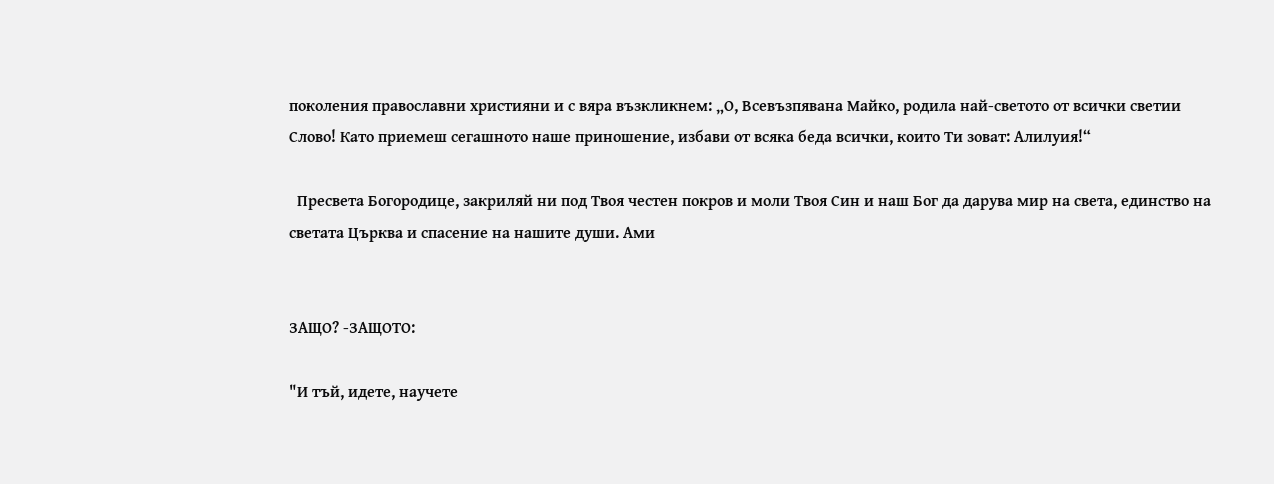поколения православни християни и с вяра възкликнем: „О, Всевъзпявана Майко, родила най-светото от всички светии Слово! Като приемеш сегашното наше приношение, избави от всяка беда всички, които Ти зоват: Алилуия!“

  Пресвета Богородице, закриляй ни под Твоя честен покров и моли Твоя Син и наш Бог да дарува мир на света, единство на светата Църква и спасение на нашите души. Ами


ЗАЩО? -ЗАЩОТО:

"И тъй, идете, научете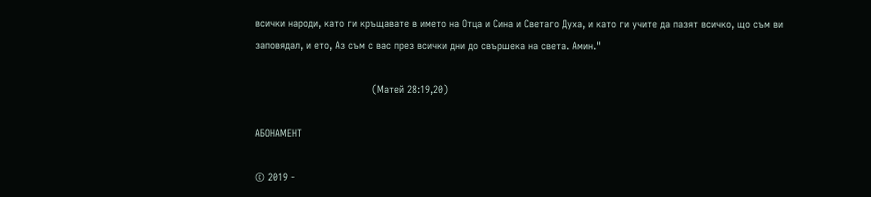всички народи, като ги кръщавате в името на Отца и Сина и Светаго Духа, и като ги учите да пазят всичко, що съм ви заповядал, и ето, Аз съм с вас през всички дни до свършека на света. Амин."

                                       (Матей 28:19,20)

АБОНАМЕНТ

© 2019 -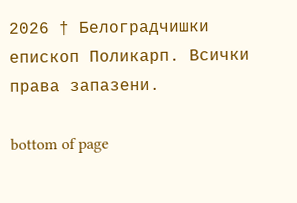2026 † Белоградчишки епископ Поликарп. Всички права запазени.

bottom of page